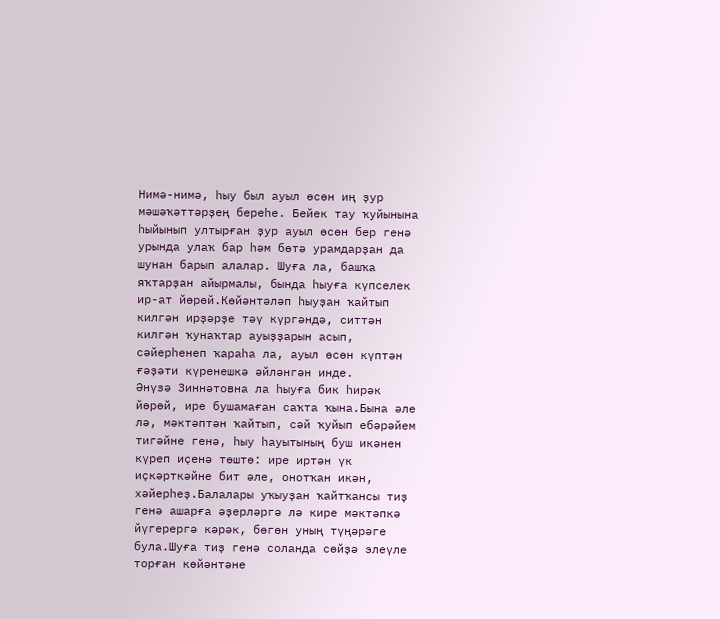Нимә-нимә, һыу был ауыл өсөн иң ҙур мәшәҡәттәрҙең береһе. Бейек тау ҡуйынына һыйынып ултырған ҙур ауыл өсөн бер генә урында улаҡ бар һәм бөтә урамдарҙан да шунан барып алалар. Шуға ла, башҡа яҡтарҙан айырмалы, бында һыуға күпселек ир-ат йөрөй.Көйәнтәләп һыуҙан ҡайтып килгән ирҙәрҙе тәү күргәндә, ситтән килгән ҡунаҡтар ауыҙҙарын асып, сәйерһенеп ҡараһа ла, ауыл өсөн күптән ғәҙәти күренешкә әйләнгән инде.
Әнүзә Зиннәтовна ла һыуға бик һирәк йөрөй, ире бушамаған саҡта ҡына.Бына әле лә, мәктәптән ҡайтып, сәй ҡуйып ебәрәйем тигәйне генә, һыу һауытының буш икәнен күреп иҫенә төштө: ире иртән үк иҫкәрткәйне бит әле, онотҡан икән, хәйерһеҙ.Балалары уҡыуҙан ҡайтҡансы тиҙ генә ашарға әҙерләргә лә кире мәктәпкә йүгерергә кәрәк, бөгөн уның түңәрәге була.Шуға тиҙ генә соланда сөйҙә элеүле торған көйәнтәне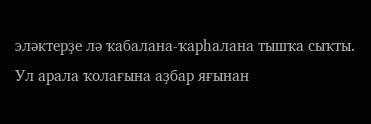эләктерҙе лә ҡабалана-ҡарһалана тышҡа сыҡты.
Ул арала ҡолағына аҙбар яғынан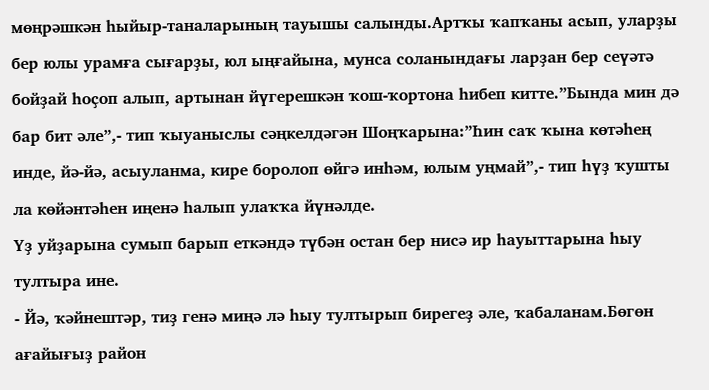мөңрәшкән һыйыр-таналарының тауышы салынды.Артҡы ҡапҡаны асып, уларҙы бер юлы урамға сығарҙы, юл ыңғайына, мунса соланындағы ларҙан бер сеүәтә бойҙай һоҫоп алып, артынан йүгерешкән ҡош-ҡортона һибеп китте.”Бында мин дә бар бит әле”,- тип ҡыуаныслы сәңкелдәгән Шоңҡарына:”Һин саҡ ҡына көтәһең инде, йә-йә, асыуланма, кире боролоп өйгә инһәм, юлым уңмай”,- тип һүҙ ҡушты ла көйәнтәһен иңенә һалып улаҡҡа йүнәлде.
Үҙ уйҙарына сумып барып еткәндә түбән остан бер нисә ир һауыттарына һыу тултыра ине.
- Йә, ҡәйнештәр, тиҙ генә миңә лә һыу тултырып бирегеҙ әле, ҡабаланам.Бөгөн ағайығыҙ район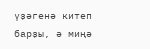үҙәгенә китеп барҙы, ә миңә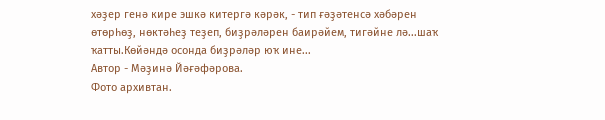хәҙер генә кире эшкә китергә кәрәк, - тип ғәҙәтенсә хәбәрен өтөрһөҙ, нөктәһеҙ теҙеп, биҙрәләрен баирәйем, тигәйне лә...шаҡ ҡатты.Көйәндә осонда биҙрәләр юҡ ине...
Автор - Мәҙинә Йәғәфәрова.
Фото архивтан.